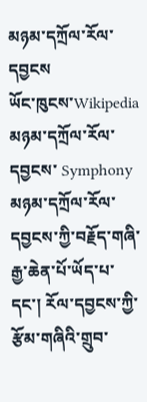མཉམ་དཀྲོལ་རོལ་དབྱངས
ཡོང་ཁུངས་Wikipedia
མཉམ་དཀྲོལ་རོལ་དབྱངས་ Symphony
མཉམ་དཀྲོལ་རོལ་དབྱངས་ཀྱི་བརྗོད་གཞི་རྒྱ་ཆེན་པོ་ཡོད་པ་དང་། རོལ་དབྱངས་ཀྱི་རྩོམ་གཞིའི་གྲུབ་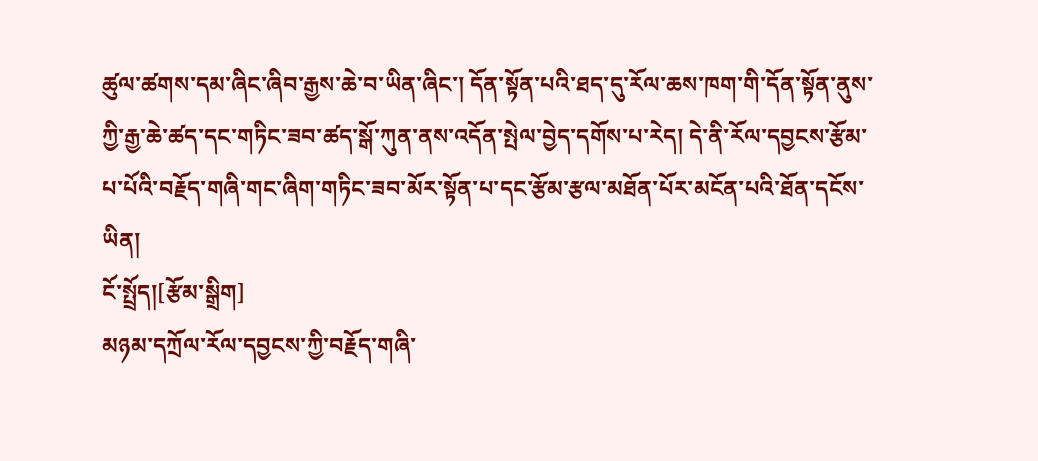ཚུལ་ཚགས་དམ་ཞིང་ཞིབ་རྒྱས་ཆེ་བ་ཡིན་ཞིང་། དོན་སྟོན་པའི་ཐད་དུ་རོལ་ཆས་ཁག་གི་དོན་སྟོན་ནུས་ཀྱི་རྒྱ་ཆེ་ཚད་དང་གཏིང་ཟབ་ཚད་སྒོ་ཀུན་ནས་འདོན་སྤེལ་བྱེད་དགོས་པ་རེད། དེ་ནི་རོལ་དབྱངས་རྩོམ་པ་པོའི་བརྗོད་གཞི་གང་ཞིག་གཏིང་ཟབ་མོར་སྟོན་པ་དང་རྩོམ་རྩལ་མཐོན་པོར་མངོན་པའི་ཐོན་དངོས་ཡིན།
ངོ་སྤྲོད།[རྩོམ་སྒྲིག]
མཉམ་དཀྲོལ་རོལ་དབྱངས་ཀྱི་བརྗོད་གཞི་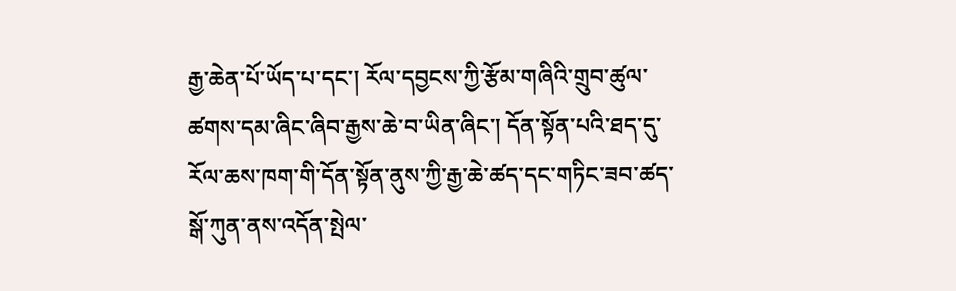རྒྱ་ཆེན་པོ་ཡོད་པ་དང་། རོལ་དབྱངས་ཀྱི་རྩོམ་གཞིའི་གྲུབ་ཚུལ་ཚགས་དམ་ཞིང་ཞིབ་རྒྱས་ཆེ་བ་ཡིན་ཞིང་། དོན་སྟོན་པའི་ཐད་དུ་རོལ་ཆས་ཁག་གི་དོན་སྟོན་ནུས་ཀྱི་རྒྱ་ཆེ་ཚད་དང་གཏིང་ཟབ་ཚད་སྒོ་ཀུན་ནས་འདོན་སྤེལ་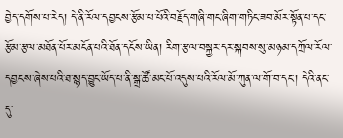བྱེད་དགོས་པ་རེད། དེ་ནི་རོལ་དབྱངས་རྩོམ་པ་པོའི་བརྗོད་གཞི་གང་ཞིག་གཏིང་ཟབ་མོར་སྟོན་པ་དང་རྩོམ་རྩལ་མཐོན་པོར་མངོན་པའི་ཐོན་དངོས་ཡིན། རིག་རྩལ་བསྐྱར་དར་སྐབས་སུ་མཉམ་དཀྲོལ་རོལ་དབྱངས་ཞེས་པའི་ཐ་སྙད་བྱུང་ཡོད་པ་ནི་སྒྲ་ཚོ་མང་པོ་འདུས་པའི་རོལ་མོ་ཀུན་ལ་གོ་བ་དང་། དེའི་ནང་དུ་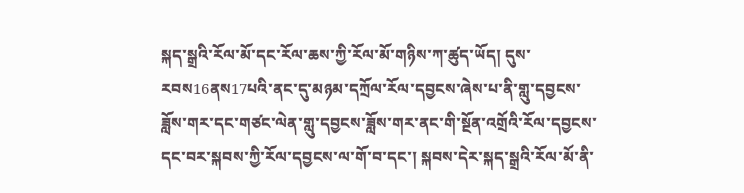སྐད་སྒྲའི་རོལ་མོ་དང་རོལ་ཆས་ཀྱི་རོལ་མོ་གཉིས་ཀ་ཚུད་ཡོད། དུས་རབས16ནས17པའི་ནང་དུ་མཉམ་དཀྲོལ་རོལ་དབྱངས་ཞེས་པ་ནི་གླུ་དབྱངས་ཟློས་གར་དང་གཙང་ལེན་གླུ་དབྱངས་ཟློས་གར་ནང་གི་སྔོན་འགྲོའི་རོལ་དབྱངས་དང་བར་སྐབས་ཀྱི་རོལ་དབྱངས་ལ་གོ་བ་དང་། སྐབས་དེར་སྐད་སྒྲའི་རོལ་མོ་ནི་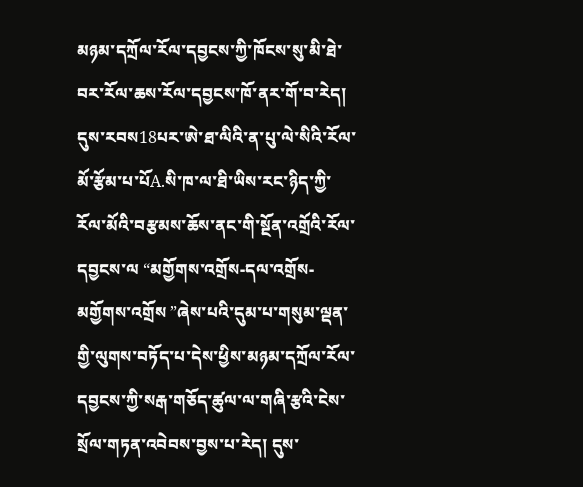མཉམ་དཀྲོལ་རོལ་དབྱངས་ཀྱི་ཁོངས་སུ་མི་ཐེ་བར་རོལ་ཆས་རོལ་དབྱངས་ཁོ་ནར་གོ་བ་རེད། དུས་རབས18པར་ཨེ་ཐ་ལིའི་ན་པུ་ལེ་སིའི་རོལ་མོ་རྩོམ་པ་པོA.སི་ཁ་ལ་ཐི་ཡིས་རང་ཉིད་ཀྱི་རོལ་མོའི་བརྩམས་ཆོས་ནང་གི་སྔོན་འགྲོའི་རོལ་དབྱངས་ལ “མགྱོགས་འགྲོས-དལ་འགྲོས-མགྱོགས་འགྲོས ”ཞེས་པའི་དུམ་པ་གསུམ་ལྡན་གྱི་ལུགས་བཏོད་པ་དེས་ཕྱིས་མཉམ་དཀྲོལ་རོལ་དབྱངས་ཀྱི་སརྒ་གཅོད་ཚུལ་ལ་གཞི་རྩའི་ངེས་སྲོལ་གཏན་འབེབས་བྱས་པ་རེད། དུས་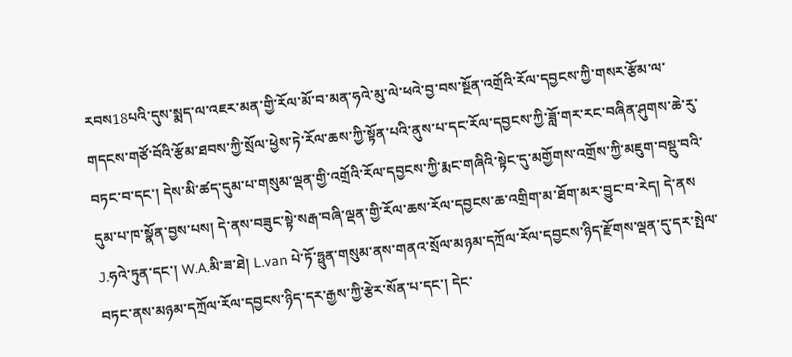རབས18པའི་དུས་སྨད་ལ་འཇར་མན་གྱི་རོལ་མོ་བ་མན་ཧའེ་མུ་ལེ་ཕའེ་བྱ་བས་སྔོན་འགྲོའི་རོལ་དབྱངས་ཀྱི་གསར་རྩོམ་ལ་གདངས་གཙོ་བོའི་རྩོམ་ཐབས་ཀྱི་སྲོལ་ཕྱེས་ཏེ་རོལ་ཆས་ཀྱི་སྟོན་པའི་ནུས་པ་དང་རོལ་དབྱངས་ཀྱི་ཟློ་གར་རང་བཞིན་ཤུགས་ཆེ་རུ་བཏང་བ་དང་། དེས་མི་ཚད་དུམ་པ་གསུམ་ལྡན་གྱི་འགྲོའི་རོལ་དབྱངས་ཀྱི་རྨང་གཞིའི་སྟེང་དུ་མགྱོགས་འགྲོས་ཀྱི་མཇུག་བསྡུ་བའི་དུམ་པ་ཁ་སྣོན་བྱས་པས། དེ་ནས་བཟུང་སྟེ་སརྒ་བཞི་ལྡན་གྱི་རོལ་ཆས་རོལ་དབྱངས་ཆ་འགྲིག་མ་ཐོག་མར་བྱུང་བ་རེད། དེ་ནས J.ཧའེ་ཏུན་དང་། W.A.མི་ཟ་ཐེ། L.van པེ་ཏོ་ཧྥུན་གསུམ་ནས་གནའ་སྲོལ་མཉམ་དཀྲོལ་རོལ་དབྱངས་ཉིད་རྫོགས་ལྡན་དུ་དར་སྤེལ་བཏང་ནས་མཉམ་དཀྲོལ་རོལ་དབྱངས་ཉིད་དར་རྒྱས་ཀྱི་རྩེར་སོན་པ་དང་། དེང་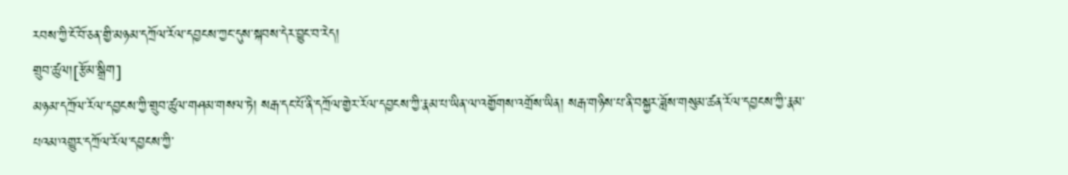རབས་ཀྱི་ངོ་བོ་ཅན་གྱི་མཉམ་དཀྲོལ་རོལ་དབྱངས་ཀྱང་དུས་སྐབས་དེར་བྱུང་བ་རེད།
གྲུབ་ཚུལ།[རྩོམ་སྒྲིག]
མཉམ་དཀྲོལ་རོལ་དབྱངས་ཀྱི་གྲུབ་ཚུལ་གཤམ་གསལ་ཏེ། སརྒ་དང་པོ་ནི་དཀྲོལ་གྱེར་རོལ་དབྱངས་ཀྱི་རྣམ་པ་ཡིན་ལ་འགྱོགས་འགྲོས་ཡིན། སརྒ་གཉིས་པ་ནི་བསྐྱར་ཟློས་གསུམ་ཚན་རོལ་དབྱངས་ཀྱི་རྣམ་པའམ་འགྱུར་དཀྲོལ་རོལ་དབྱངས་ཀྱི་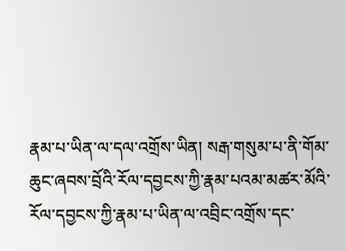རྣམ་པ་ཡིན་ལ་དལ་འགྲོས་ཡིན། སརྒ་གསུམ་པ་ནི་གོམ་ཆུང་ཞབས་བྲོའི་རོལ་དབྱངས་ཀྱི་རྣམ་པའམ་མཚར་མོའི་རོལ་དབྱངས་ཀྱི་རྣམ་པ་ཡིན་ལ་འབྲིང་འགྲོས་དང་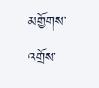མགྱོགས་འགྲོས་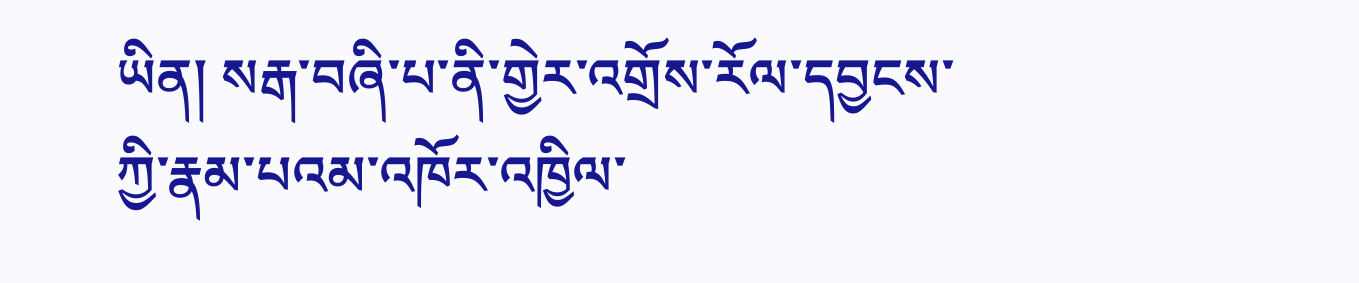ཡིན། སརྒ་བཞི་པ་ནི་གྱེར་འགྲོས་རོལ་དབྱངས་ཀྱི་རྣམ་པའམ་འཁོར་འཁྱིལ་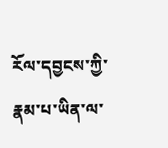རོལ་དབྱངས་ཀྱི་རྣམ་པ་ཡིན་ལ་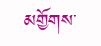མགྱོགས་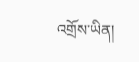འགྲོས་ཡིན།